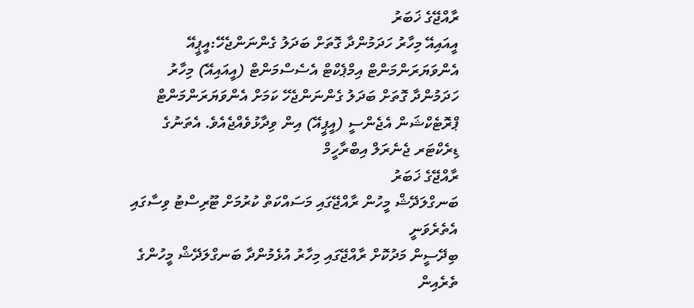ރާއްޖޭގެ ޚަބަރު
އީއައިއޭ މިހާރު ހަދަމުންދާ ގޮތަށް ބަދަލު ގެންނަންޖެހޭ:އީޕީއޭ
އެންވަޔަރަންމަންޓް އިމްޕެކްޓް އެސެސްމަންޓް (އީއައިއޭ) މިހާރު ހަދަމުންދާ ގޮތަށް ބަދަލު ގެންނަންޖެހޭ ކަމަށް އެންވަޔަރަންމަންޓް ޕްރޮޓެކްޝަން އެޖެންސީ (އީޕީއޭ) އިން ވިދާޅުވެއްޖެއެވެ. އެތަނުގެ ޑިރެކްޓަރ ޖެނެރަލް އިބްރާހީމް
ރާއްޖޭގެ ޚަބަރު
ބަނގްލަދޭޝް މީހުން ރާއްޖޭގައި މަސައްކަތް ކުރުމަށް ޓޫރިސްޓު ވިސާގައި އެތެރެވަނީ
ބިދޭސީން މަދުކޮށް ރާއްޖޭގައި މިހާރު އުޅެމުންދާ ބަނގްލަދޭޝް މީހުންގެ ތެރެއިން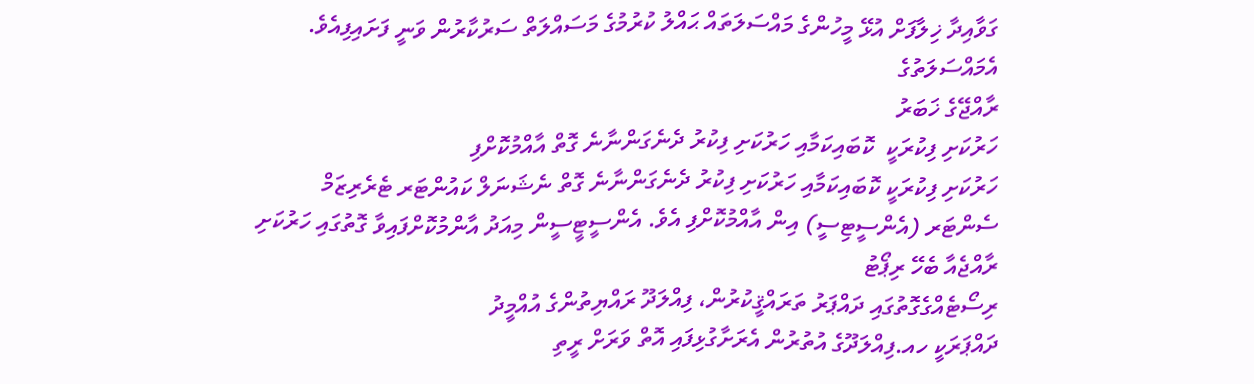ގަވާއިދާ ޚިލާފަށް އުޅޭ މީހުންގެ މައްސަލަތައް ޙައްލު ކުރުމުގެ މަސައްލަތް ސަރުކާރުން ވަނީ ފަށައިފިއެވެ. އެމައްސަލަތުގެ
ރާއްޖޭގެ ޚަބަރު
ހަރުކަށި ފިކުރަކީ  ކޮބައިކަމާއި ހަރުކަށި ފިކުރު ދެނެގަންނާނެ ގޮތް އާއްމުކޮށްފި
ހަރުކަށި ފިކުރަކީ ކޮބައިކަމާއި ހަރުކަށި ފިކުރު ދެނެގަންނާނެ ގޮތް ނެޝަނަލް ކައުންޓަރ ޓެރެރިޒަމް ސެންޓަރ (އެންސީޓިސީ) އިން އާއްމުކޮށްފި އެވެ. އެންސީޓީސީން މިއަދު އާންމުކޮށްފައިވާ ގޮތުގައި ހަރުކަށި
ރާއްޖެއާ ބެހޭ ރިޕޯޓު
ރިސޯޓެއްގެގޮތުގައި ދައްޕަރު ތަރައްޤީކުރުން، ފިއްލަދޫ ރައްޔިތުންގެ އުއްމީދު
ދައްޕަރަކީ ހއ.ފިއްލަދޫގެ އުތުރުން އެރަށާގުޅިފައި އޮތް ވަރަށް ރީތި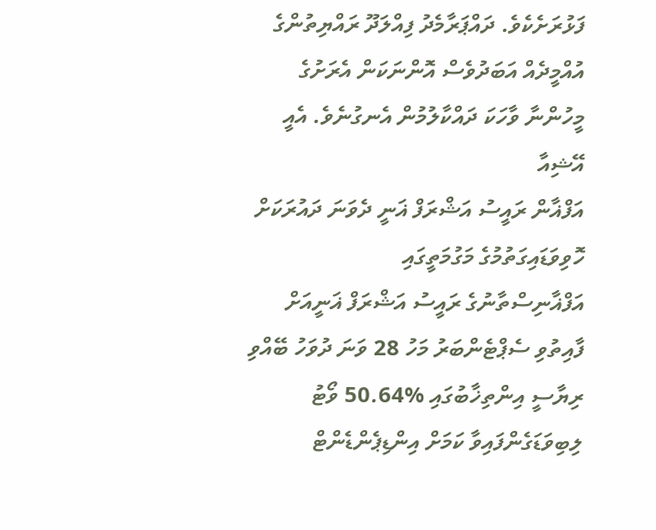ފަޅުރަށެކެވެ. ދައްޕަރާމެދު ފިއްލަދޫ ރައްޔިތުންގެ އުއްމީދެއް އަބަދުވެސް އޮންނަކަން އެރަށުގެ މީހުންނާ ވާހަކަ ދައްކާލުމުން އެނގުނެވެ. އެއީ
އޭޝިއާ
އަފްޣާން ރައީސު އަޝްރަފް ޣަނީ ދެވަނަ ދައުރަކަށް ހޮވިވަޑައިގަތުމުގެ މަގުމަތީގައި
އަފްޣާނިސްތާނުގެ ރައީސު އަޝްރަފް ޣަނީއަށް ފާއިތުވި ސެޕްޓެންބަރު މަހު 28 ވަނަ ދުވަހު ބޭއްވި ރިޔާސީ އިންތިޚާބުގައި %50.64 ވޯޓު ލިބިވަޑަގެންފައިވާ ކަމަށް އިންޑިޕެންޑެންޓް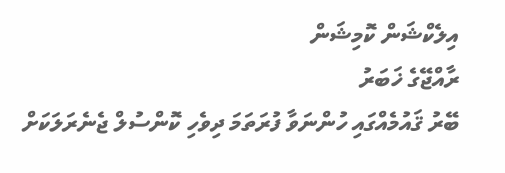އިލެކްޝަން ކޮމިޝަން
ރާއްޖޭގެ ޚަބަރު
ބޭރު ޤައުމެއްގައި ހުންނަވާ ފުރަތަމަ ދިވެހި ކޮންސުލް ޖެނެރަލަކަށް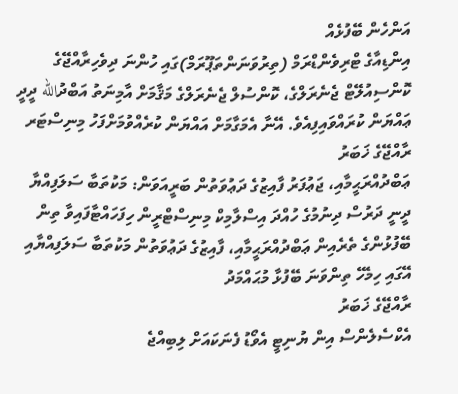އަންހެން ބޭފުޅެއް
އިންޑިއާގެ ޓްރިވެންޑްރަމް (ތިރުވަނަންތަޕޫރަމް)ގައި ހުންނަ ދިވެހިރާއްޖޭގެ ކޮންސިއުލޭޓް ޖެނެރަލްގެ، ކޮންސުލް ޖެނެރަލްގެ މަޤާމަށް އާމިނަތު އަބްދުالله ދީދީ ޢައްޔަން ކުރައްވައިފިއެވެ. އޭނާ އެމަގާމަށް އައްޔަން ކުރެއްވުމަށްފަހު މިނިސްޓަރ
ރާއްޖޭގެ ޚަބަރު
ޢަބްދުއްރަޙީމާއި، ޖަޢުފަރު ފާއިޒުގެ ދަޢުވަތުން ބަރީއަވަން: މަކުތަބާ ސަލަފިއްޔާ
ދީނީ ދަރުސް ދިނުމުގެ ހުއްދަ އިސްލާމިކް މިނިސްޓްރީން ހިފަހައްޓާފައިވާ ތިން ބޭފުޅުންގެ ތެރެއިން ޢަބްދުއްރަޙީމާއި، ފާއިޒުގެ ދަޢުވަތުން މަކުތަބާ ސަލަފިއްޔާއި އޭގައި ހިމެހޭ ތިންވަނަ ބޭފުޅާ މުޙައްމަދު
ރާއްޖޭގެ ޚަބަރު
އެކްސެލެންސް އިން ޔުނިޓީ އެވޯޑު ފެނަކައަށް ލިބިއްޖެ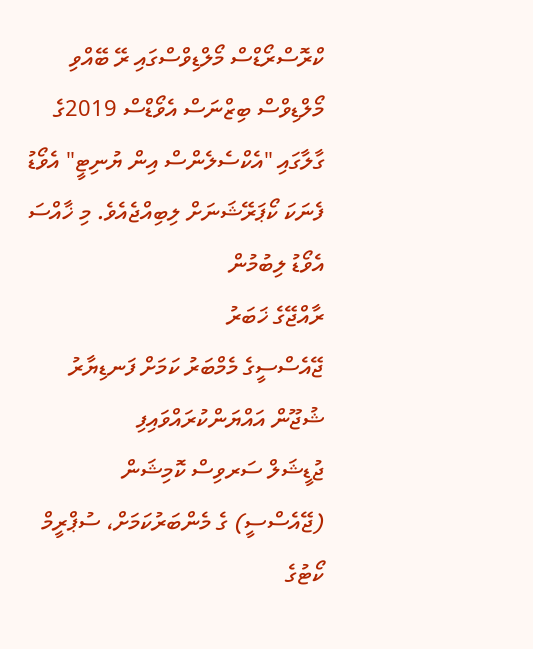ކްރޮސްރޯޑްސް މޯލްޑިވްސްގައި ރޭ ބޭއްވި މޯލްޑިވްސް ބިޒްނަސް އެވޯޑްސް 2019ގެ ގާލާގައި "އެކްސެލެންސް އިން ޔުނިޓީ" އެވޯޑު ފެނަކަ ކޯޕަރޭޝަނަށް ލިބިއްޖެއެވެ. މި ޚާއްސަ އެވޯޑު ލިބުމުން
ރާއްޖޭގެ ޚަބަރު
ޖޭއެސްސީގެ މެމްބަރު ކަމަށް ފަނޑިޔާރު ޝުޖޫން އައްޔަންކުރައްވައިފި
ޖުޑީޝަލް ސަރވިސް ކޮމިޝަން (ޖޭއެސްސީ) ގެ މެންބަރުކަމަށް، ސުޕްރީމް ކޯޓުގެ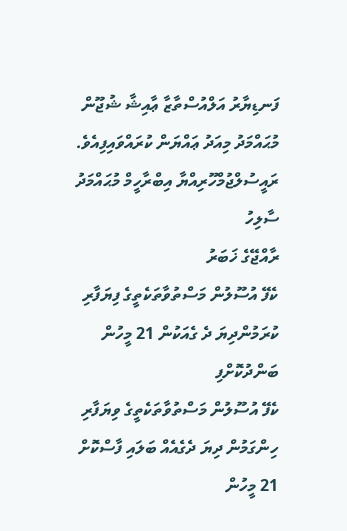ފަނޑިޔާރު އަލްއުސްތާޒާ ޢާއިޝާ ޝުޖޫން މުޙައްމަދު މިއަދު ޢައްޔަން ކުރައްވައިފިއެވެ. ރައީސުލްޖުމްހޫރިއްޔާ އިބްރާހީމް މުޙައްމަދު ސާލިހު
ރާއްޖޭގެ ޚަބަރު
ކެފޭ އުސޫލުން މަސްތުވާތަކެތީގެ ފިޔަފާރި ކުރަމުންދިޔަ ދެ ގެއަކުން 21 މީހުން ބަންދުކޮށްފި
ކެފޭ އުސޫލުން މަސްތުވާތަކެތީގެ ވިޔަފާރި ހިންގަމުން ދިޔަ ދެގެއެއް ބަލައި ފާސްކޮށް 21 މީހުން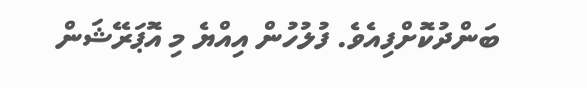ބަންދުކޮށްފިއެވެ. ފުލުހުން އިއްޔެ މި އޮޕަރޭޝަން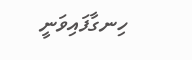ހިނގާފައިވަނީ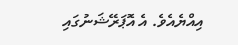އިއްޔެއެވެ. އެ އޮޕަރޭޝަނުގައި